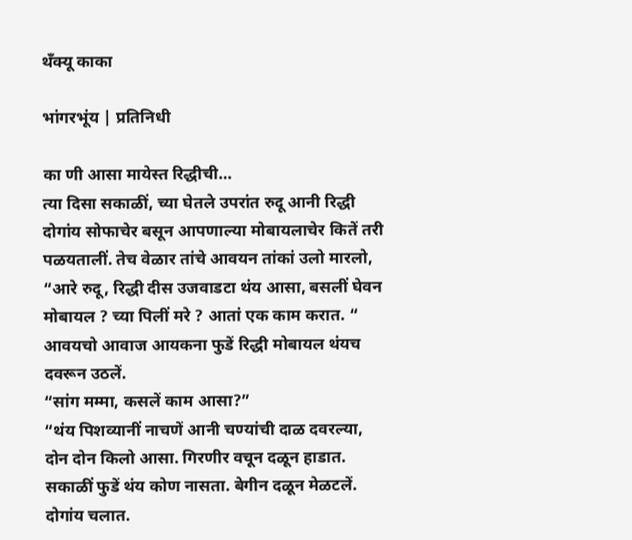थँक्यू काका

भांगरभूंय | प्रतिनिधी

का णी आसा मायेस्त रिद्धीची…
त्या दिसा सकाळीं, च्या घेतले उपरांत रुदू आनी रिद्धी दोगांय सोफाचेर बसून आपणाल्या मोबायलाचेर कितें तरी पळयतालीं. तेच वेळार तांचे आवयन तांकां उलो मारलो, “आरे रुदू, रिद्धी दीस उजवाडटा थंय आसा, बसलीं घेवन मोबायल ? च्या पिलीं मरे ? आतां एक काम करात. “
आवयचो आवाज आयकना फुडें रिद्धी मोबायल थंयच दवरून उठलें.
“सांग मम्मा, कसलें काम आसा?”
“थंय पिशव्यानीं नाचणें आनी चण्यांची दाळ दवरल्या, दोन दोन किलो आसा. गिरणीर वचून दळून हाडात. सकाळीं फुडें थंय कोण नासता. बेगीन दळून मेळटलें. दोगांय चलात.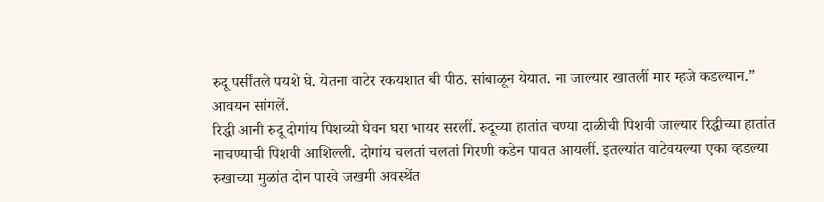रुदू पर्सींतले पयशे घे. येतना वाटेर रकयशात बी पीठ. सांबाळून येयात. ना जाल्यार खातलीं मार म्हजे कडल्यान.” आवयन सांगलें.
रिद्धी आनी रुदू दोगांय पिशव्यो घेवन घरा भायर सरलीं. रुदूच्या हातांत चण्या दाळीची पिशवी जाल्यार रिद्धीच्या हातांत नाचण्याची पिशवी आशिल्ली. दोगांय चलतां चलतां गिरणी कडेन पावत आयलीं. इतल्यांत वाटेवयल्या एका व्हडल्या रुखाच्या मुळांत दोन पारवे जखमी अवस्थेंत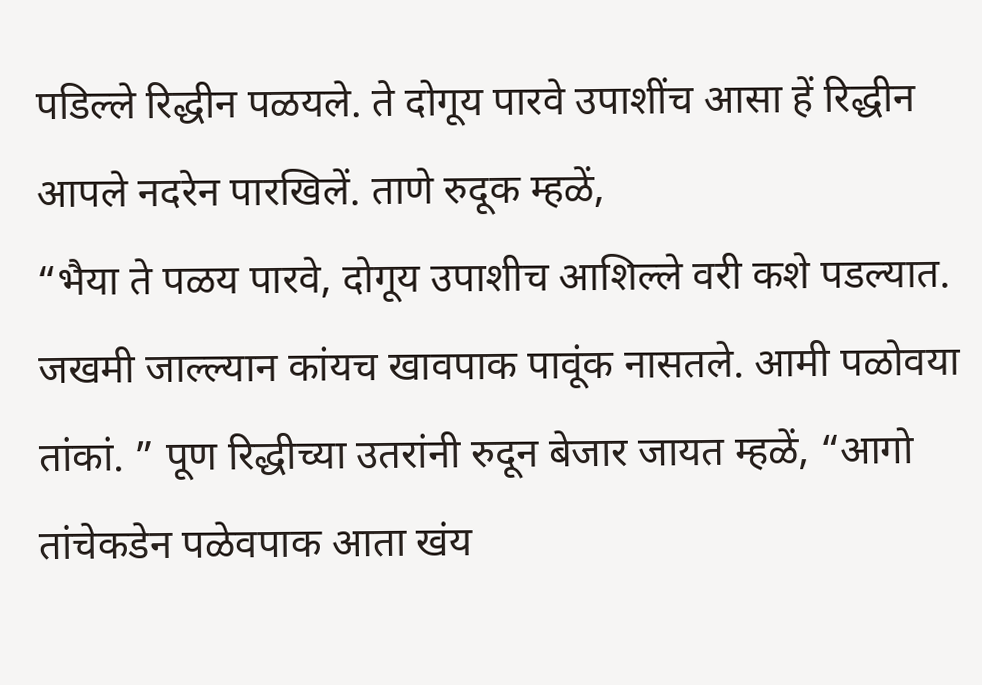पडिल्ले रिद्धीन पळयले. ते दोगूय पारवे उपाशींच आसा हें रिद्धीन आपले नदरेन पारखिलें. ताणे रुदूक म्हळें,
“भैया ते पळय पारवे, दोगूय उपाशीच आशिल्ले वरी कशे पडल्यात. जखमी जाल्ल्यान कांयच खावपाक पावूंक नासतले. आमी पळोवया तांकां. ” पूण रिद्धीच्या उतरांनी रुदून बेजार जायत म्हळें, “आगो तांचेकडेन पळेवपाक आता खंय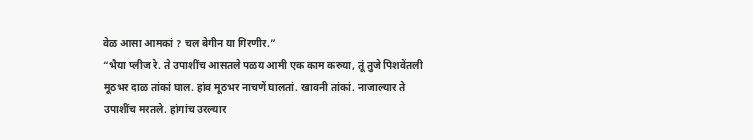वेळ आसा आमकां ? चल बेगीन या गिरणीर.”
“भैया प्लीज रे. ते उपाशींच आसतले पळय आमी एक काम करुया, तूं तुजे पिशवेंतली मूठभर दाळ तांकां घाल. हांव मूठभर नाचणें घालतां. खावनी तांकां. नाजाल्यार ते उपाशींच मरतले. हांगांच उरल्यार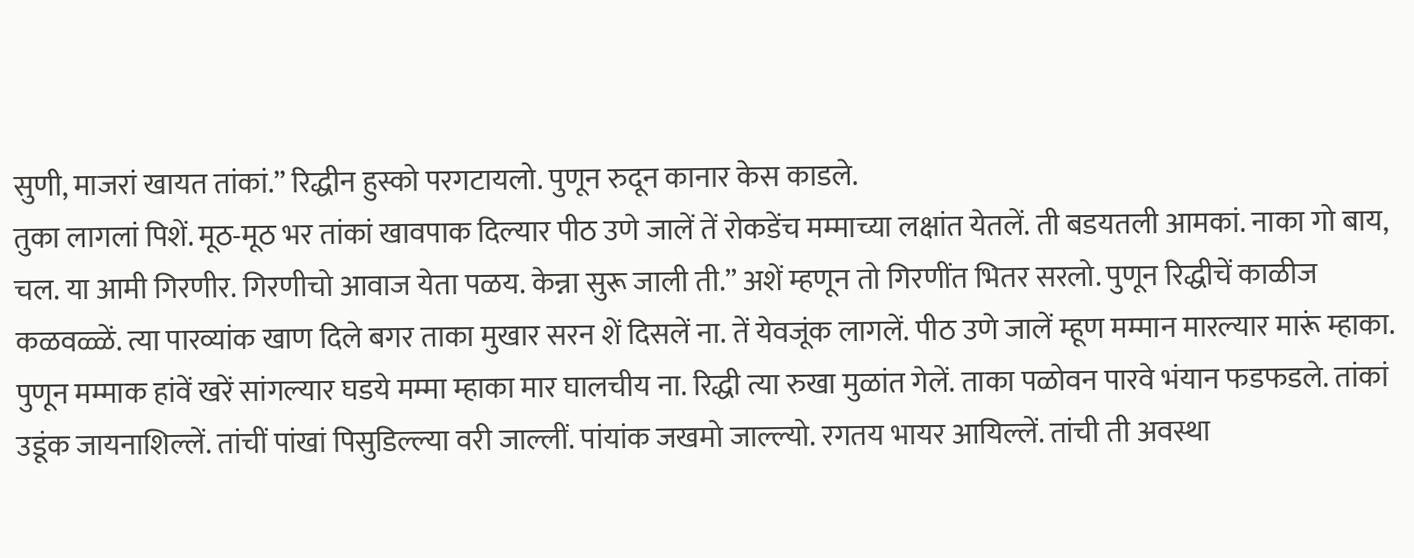सुणी, माजरां खायत तांकां.” रिद्धीन हुस्को परगटायलो. पुणून रुदून कानार केस काडले.
तुका लागलां पिशें. मूठ-मूठ भर तांकां खावपाक दिल्यार पीठ उणे जालें तें रोकडेंच मम्माच्या लक्षांत येतलें. ती बडयतली आमकां. नाका गो बाय, चल. या आमी गिरणीर. गिरणीचो आवाज येता पळय. केन्ना सुरू जाली ती.” अशें म्हणून तो गिरणींत भितर सरलो. पुणून रिद्धीचें काळीज कळवळ्ळें. त्या पारव्यांक खाण दिले बगर ताका मुखार सरन शें दिसलें ना. तें येवजूंक लागलें. पीठ उणे जालें म्हूण मम्मान मारल्यार मारूं म्हाका. पुणून मम्माक हांवें खरें सांगल्यार घडये मम्मा म्हाका मार घालचीय ना. रिद्धी त्या रुखा मुळांत गेलें. ताका पळोवन पारवे भंयान फडफडले. तांकां उडूंक जायनाशिल्लें. तांचीं पांखां पिसुडिल्ल्या वरी जाल्लीं. पांयांक जखमो जाल्ल्यो. रगतय भायर आयिल्लें. तांची ती अवस्था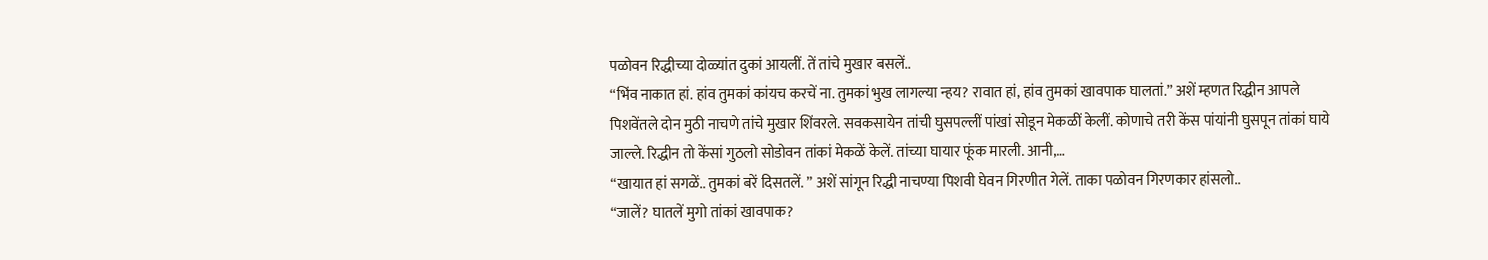पळोवन रिद्धीच्या दोळ्यांत दुकां आयलीं. तें तांचे मुखार बसलें..
“भिंव नाकात हां. हांव तुमकां कांयच करचें ना. तुमकां भुख लागल्या न्हय? रावात हां, हांव तुमकां खावपाक घालतां.” अशें म्हणत रिद्धीन आपले पिशवेंतले दोन मुठी नाचणे तांचे मुखार शिंवरले. सवकसायेन तांची घुसपल्लीं पांखां सोडून मेकळीं केलीं. कोणाचे तरी केंस पांयांनी घुसपून तांकां घाये जाल्ले. रिद्धीन तो केंसां गुठलो सोडोवन तांकां मेकळें केलें. तांच्या घायार फूंक मारली. आनी,…
“खायात हां सगळें.. तुमकां बरें दिसतलें. ” अशें सांगून रिद्धी नाचण्या पिशवी घेवन गिरणीत गेलें. ताका पळोवन गिरणकार हांसलो..
“जालें? घातलें मुगो तांकां खावपाक?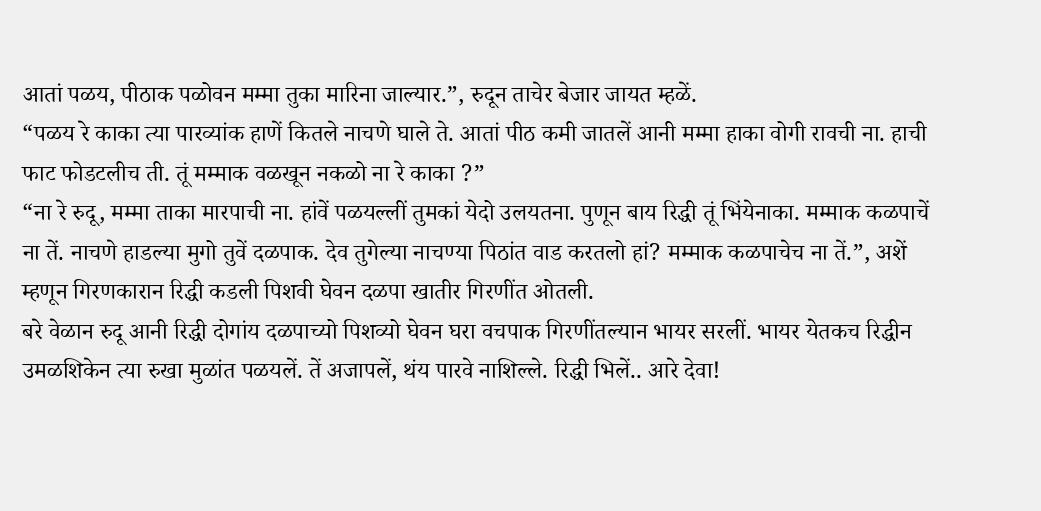आतां पळय, पीठाक पळोवन मम्मा तुका मारिना जाल्यार.”, रुदून ताचेर बेजार जायत म्हळें.
“पळय रे काका त्या पारव्यांक हाणें कितले नाचणे घाले ते. आतां पीठ कमी जातलें आनी मम्मा हाका वोगी रावची ना. हाची फाट फोडटलीच ती. तूं मम्माक वळखून नकळो ना रे काका ?”
“ना रे रुदू, मम्मा ताका मारपाची ना. हांवें पळयल्लीं तुमकां येदो उलयतना. पुणून बाय रिद्धी तूं भिंयेनाका. मम्माक कळपाचें ना तें. नाचणे हाडल्या मुगो तुवें दळपाक. देव तुगेल्या नाचण्या पिठांत वाड करतलो हां? मम्माक कळपाचेच ना तें.”, अशें म्हणून गिरणकारान रिद्धी कडली पिशवी घेवन दळपा खातीर गिरणींत ओतली.
बरे वेळान रुदू आनी रिद्धी दोगांय दळपाच्यो पिशव्यो घेवन घरा वचपाक गिरणींतल्यान भायर सरलीं. भायर येतकच रिद्धीन उमळशिकेन त्या रुखा मुळांत पळयलें. तें अजापलें, थंय पारवे नाशिल्ले. रिद्धी भिलें.. आरे देवा!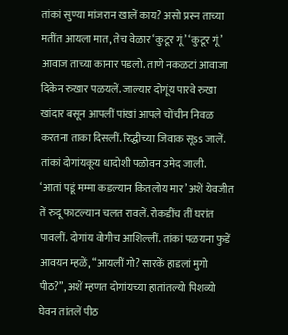तांकां सुण्या मांजरान खालें काय? असो प्रस्न ताच्या मतींत आयला मात, तेच वेळार ‘कुटूर गूं’ ‘कुटूर गूं’ आवाज ताच्या कानार पडलो. ताणे नकळटां आवाजा दिकेन रुखार पळयलें. जाल्यार दोगूंय पारवे रुखा खांदार बसून आपलीं पांखां आपले चोंचीन निवळ करतना ताका दिसलीं. रिद्धीच्या जिवाक सूss जालें. तांकां दोगांयकूय धादोशी पळोवन उमेद जाली.
‘आतां पडूं मम्मा कडल्यान कितलोय मार’ अशें येवजीत तें रुदू फाटल्यान चलत रावलें. रोकडींच तीं घरांत पावलीं. दोगांय वोगीच आशिल्लीं. तांकां पळयना फुडें आवयन म्हळें, “आयलीं गो? सारकें हाडलां मुगो पीठ?”, अशें म्हणत दोगांयच्या हातांतल्यो पिशव्यो घेवन तांतलें पीठ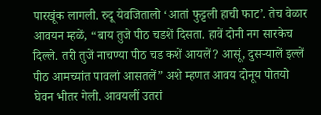पारखूंक लागली. रुदू येवजितालो ‘आतां फुट्टली हाची फाट’. तेच वेळार आवयन म्हळें, “बाय तुजे पीठ चडशें दिसता. हावें दोनी नग सारकेच दिल्ले. तरी तुजें नाचण्या पीठ चड कशें आयलें? आसूं, दुसऱ्यालें इल्लें पीठ आमच्यांत पावलां आसतलें” अशे म्हणत आवय दोनूय पोतयो घेवन भीतर गेली. आवयलीं उतरां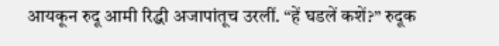आयकून रुदू आमी रिद्धी अजापांतूच उरलीं. “हें घडलें कशें?” रुदूक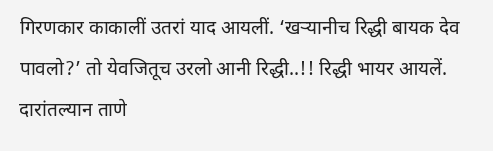गिरणकार काकालीं उतरां याद आयलीं. ‘खऱ्यानीच रिद्धी बायक देव पावलो?’ तो येवजितूच उरलो आनी रिद्धी..!! रिद्धी भायर आयलें. दारांतल्यान ताणे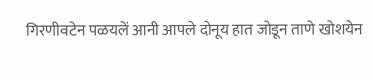गिरणीवटेन पळयलें आनी आपले दोनूय हात जोडून ताणे खोशयेन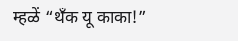म्हळें “थॅंक यू काका!”